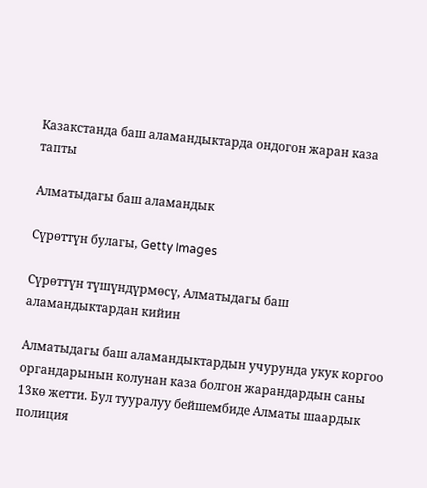Казакстанда баш аламандыктарда ондогон жаран каза тапты

Алматыдагы баш аламандык

Сүрөттүн булагы, Getty Images

Сүрөттүн түшүндүрмөсү, Алматыдагы баш аламандыктардан кийин

Алматыдагы баш аламандыктардын учурунда укук коргоо органдарынын колунан каза болгон жарандардын саны 13кө жетти. Бул тууралуу бейшембиде Алматы шаардык полиция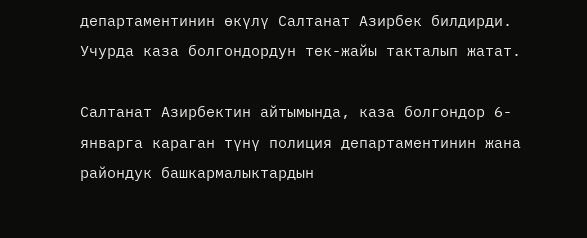департаментинин өкүлү Салтанат Азирбек билдирди. Учурда каза болгондордун тек-жайы такталып жатат.

Салтанат Азирбектин айтымында, каза болгондор 6-январга караган түнү полиция департаментинин жана райондук башкармалыктардын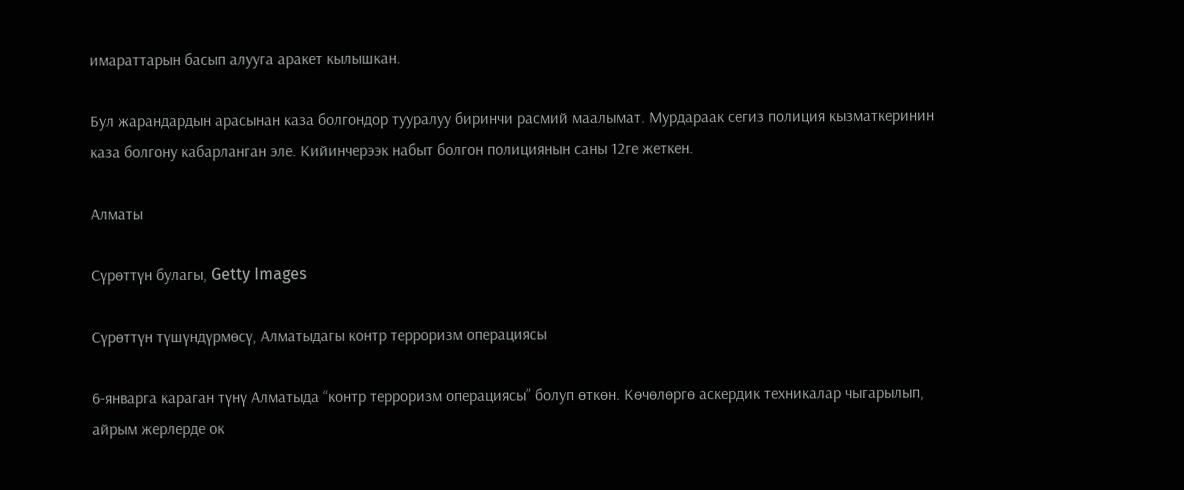имараттарын басып алууга аракет кылышкан.

Бул жарандардын арасынан каза болгондор тууралуу биринчи расмий маалымат. Мурдараак сегиз полиция кызматкеринин каза болгону кабарланган эле. Кийинчерээк набыт болгон полициянын саны 12ге жеткен.

Алматы

Сүрөттүн булагы, Getty Images

Сүрөттүн түшүндүрмөсү, Алматыдагы контр терроризм операциясы

6-январга караган түнү Алматыда “контр терроризм операциясы” болуп өткөн. Көчөлөргө аскердик техникалар чыгарылып, айрым жерлерде ок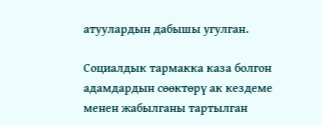атуулардын дабышы угулган.

Социалдык тармакка каза болгон адамдардын сөөктөрү ак кездеме менен жабылганы тартылган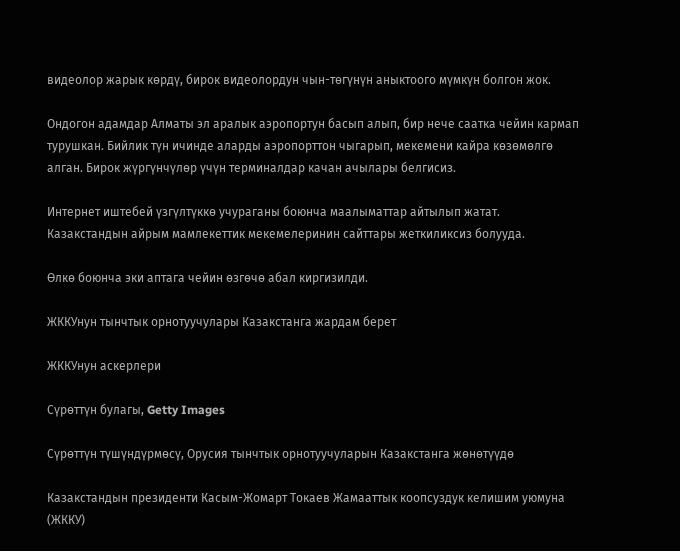видеолор жарык көрдү, бирок видеолордун чын-төгүнүн аныктоого мүмкүн болгон жок.

Ондогон адамдар Алматы эл аралык аэропортун басып алып, бир нече саатка чейин кармап турушкан. Бийлик түн ичинде аларды аэропорттон чыгарып, мекемени кайра көзөмөлгө алган. Бирок жүргүнчүлөр үчүн терминалдар качан ачылары белгисиз.

Интернет иштебей үзгүлтүккө учураганы боюнча маалыматтар айтылып жатат. Казакстандын айрым мамлекеттик мекемелеринин сайттары жеткиликсиз болууда.

Өлкө боюнча эки аптага чейин өзгөчө абал киргизилди.

ЖККУнун тынчтык орнотуучулары Казакстанга жардам берет

ЖККУнун аскерлери

Сүрөттүн булагы, Getty Images

Сүрөттүн түшүндүрмөсү, Орусия тынчтык орнотуучуларын Казакстанга жөнөтүүдө

Казакстандын президенти Касым-Жомарт Токаев Жамааттык коопсуздук келишим уюмуна (ЖККУ)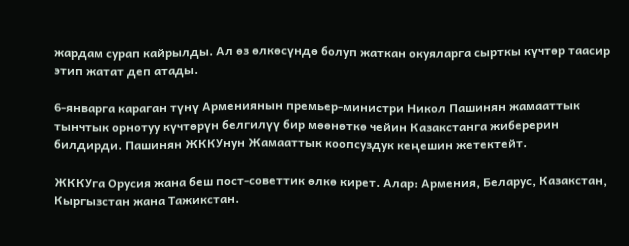жардам сурап кайрылды. Ал өз өлкөсүндө болуп жаткан окуяларга сырткы күчтөр таасир этип жатат деп атады.

6-январга караган түнү Армениянын премьер-министри Никол Пашинян жамааттык тынчтык орнотуу күчтөрүн белгилүү бир мөөнөткө чейин Казакстанга жиберерин билдирди. Пашинян ЖККУнун Жамааттык коопсуздук кеңешин жетектейт.

ЖККУга Орусия жана беш пост-советтик өлкө кирет. Алар: Армения, Беларус, Казакстан, Кыргызстан жана Тажикстан.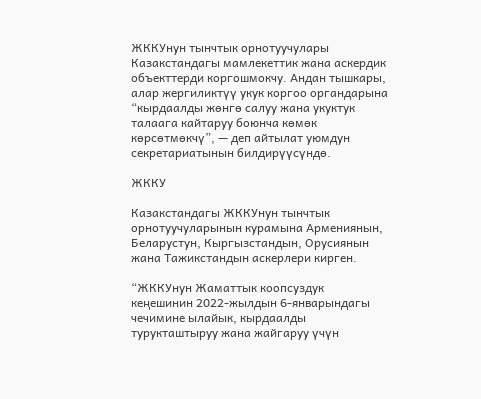ЖККУнун тынчтык орнотуучулары Казакстандагы мамлекеттик жана аскердик объекттерди коргошмокчу. Андан тышкары, алар жергиликтүү укук коргоо органдарына “кырдаалды жөнгө салуу жана укуктук талаага кайтаруу боюнча көмөк көрсөтмөкчү”, — деп айтылат уюмдун секретариатынын билдирүүсүндө.

ЖККУ

Казакстандагы ЖККУнун тынчтык орнотуучуларынын курамына Армениянын, Беларустун, Кыргызстандын, Орусиянын жана Тажикстандын аскерлери кирген.

“ЖККУнун Жаматтык коопсуздук кеңешинин 2022-жылдын 6-январындагы чечимине ылайык, кырдаалды турукташтыруу жана жайгаруу үчүн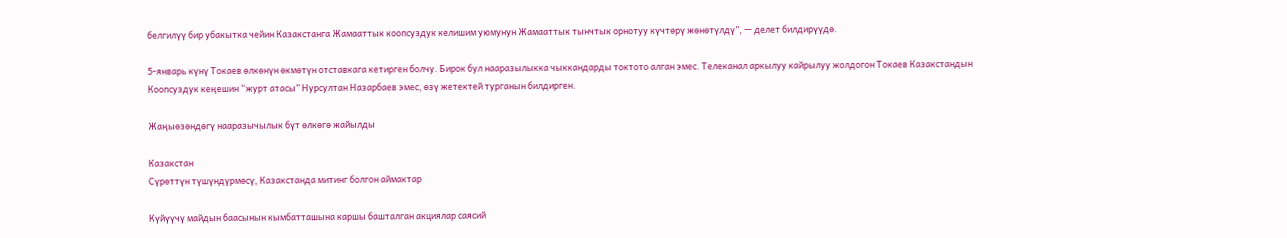белгилүү бир убакытка чейин Казакстанга Жамааттык коопсуздук келишим уюмунун Жамааттык тынчтык орнотуу күчтөрү жөнөтүлдү”, — делет билдирүүдө.

5-январь күнү Токаев өлкөнүн өкмөтүн отставкага кетирген болчу. Бирок бул нааразылыкка чыккандарды токтото алган эмес. Телеканал аркылуу кайрылуу жолдогон Токаев Казакстандын Коопсуздук кеңешин “журт атасы” Нурсултан Назарбаев эмес, өзү жетектей турганын билдирген.

Жаңыөзөндөгү нааразычылык бүт өлкөгө жайылды

Казакстан
Сүрөттүн түшүндүрмөсү, Казакстанда митинг болгон аймактар

Күйүүчү майдын баасынын кымбатташына каршы башталган акциялар саясий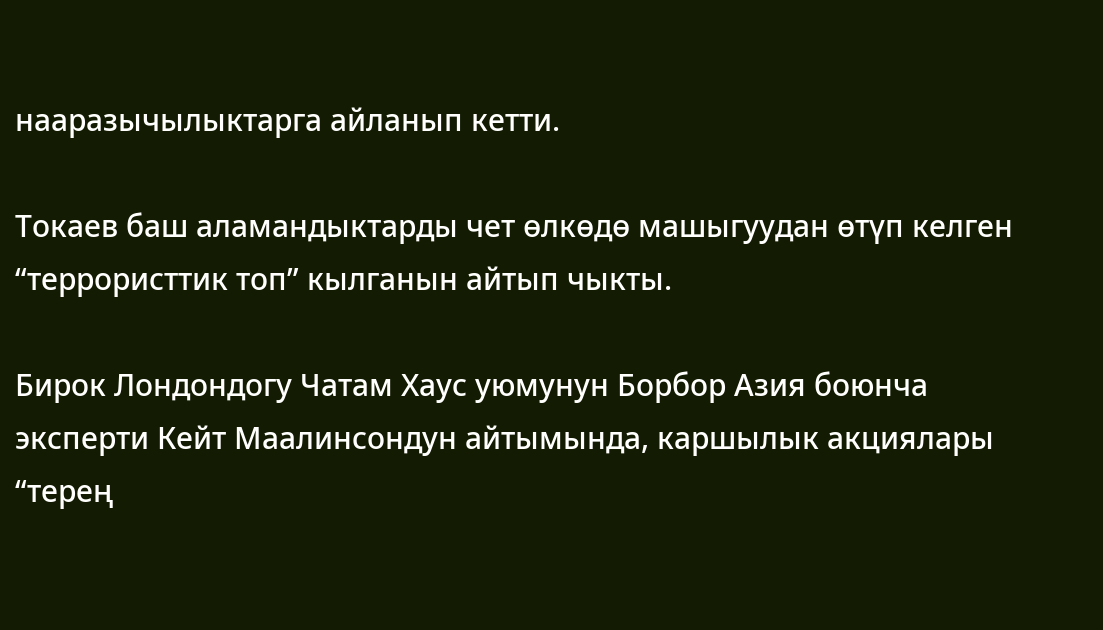нааразычылыктарга айланып кетти.

Токаев баш аламандыктарды чет өлкөдө машыгуудан өтүп келген “террористтик топ” кылганын айтып чыкты.

Бирок Лондондогу Чатам Хаус уюмунун Борбор Азия боюнча эксперти Кейт Маалинсондун айтымында, каршылык акциялары “терең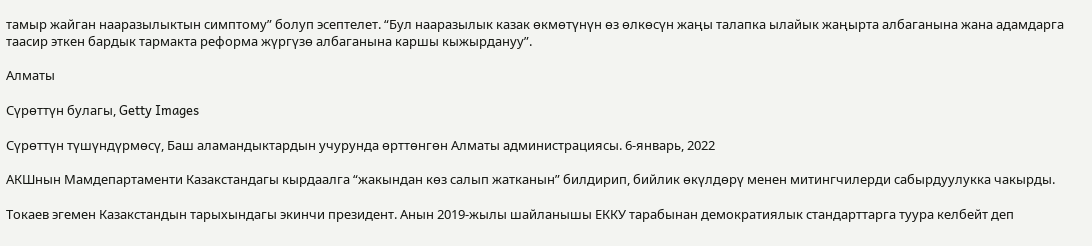тамыр жайган нааразылыктын симптому” болуп эсептелет. “Бул нааразылык казак өкмөтүнүн өз өлкөсүн жаңы талапка ылайык жаңырта албаганына жана адамдарга таасир эткен бардык тармакта реформа жүргүзө албаганына каршы кыжырдануу”.

Алматы

Сүрөттүн булагы, Getty Images

Сүрөттүн түшүндүрмөсү, Баш аламандыктардын учурунда өрттөнгөн Алматы администрациясы. 6-январь, 2022

АКШнын Мамдепартаменти Казакстандагы кырдаалга “жакындан көз салып жатканын” билдирип, бийлик өкүлдөрү менен митингчилерди сабырдуулукка чакырды.

Токаев эгемен Казакстандын тарыхындагы экинчи президент. Анын 2019-жылы шайланышы ЕККУ тарабынан демократиялык стандарттарга туура келбейт деп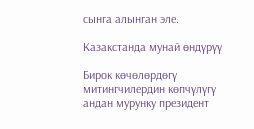сынга алынган эле.

Казакстанда мунай өндүрүү

Бирок көчөлөрдөгү митингчилердин көпчүлүгү андан мурунку президент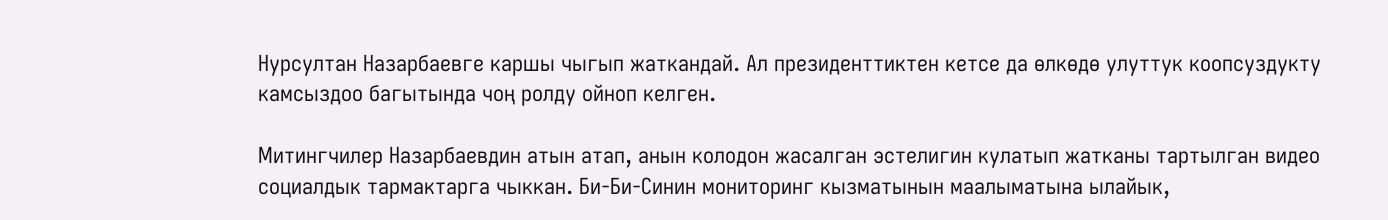Нурсултан Назарбаевге каршы чыгып жаткандай. Ал президенттиктен кетсе да өлкөдө улуттук коопсуздукту камсыздоо багытында чоң ролду ойноп келген.

Митингчилер Назарбаевдин атын атап, анын колодон жасалган эстелигин кулатып жатканы тартылган видео социалдык тармактарга чыккан. Би-Би-Синин мониторинг кызматынын маалыматына ылайык,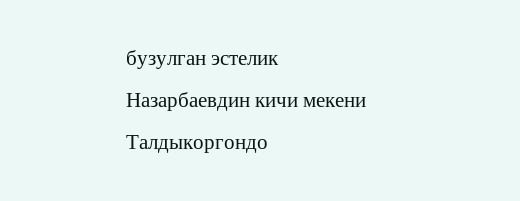бузулган эстелик Назарбаевдин кичи мекени Талдыкоргондо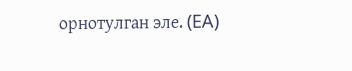орнотулган эле. (EA)